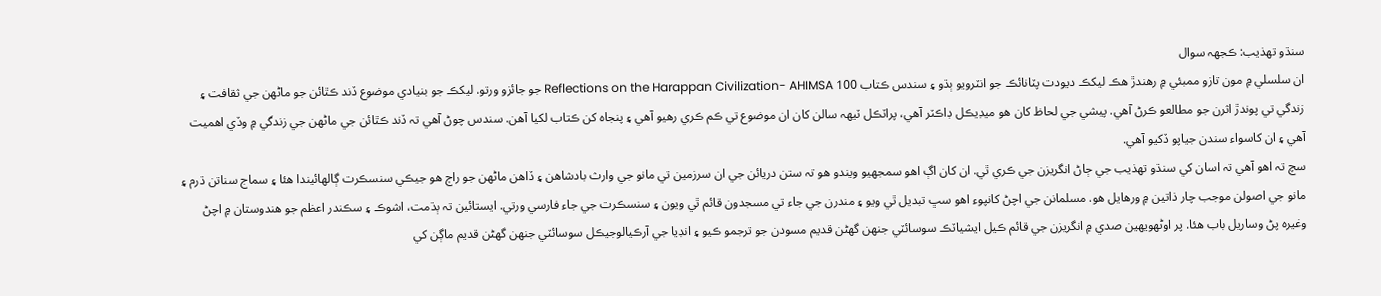سنڌو تھذيب: ڪجهہ سوال
ان سلسلي ۾ مون تازو ممبئي ۾ رهندڙ هڪ ليکڪ ديودت پٽانائڪ جو انٽرويو ٻڌو ۽ سندس ڪتاب 100 Reflections on the Harappan Civilization- AHIMSA جو جائزو ورتو. ليکڪ جو بنيادي موضوع ڏند ڪٿائن جو ماڻھن جي ثقافت ۽ زندگي تي پوندڙ اثرن جو مطالعو ڪرڻ آهي. پيشي جي لحاظ کان هو ميڊيڪل ڊاڪٽر آهي، پراٽڪل ٽيھہ سالن کان ان موضوع تي ڪم ڪري رهيو آهي ۽ پنجاه کن ڪتاب لکيا آهن. سندس چوڻ آهي تہ ڏند ڪٿائن جي ماڻھن جي زندگي ۾ وڏي اهميت آهي ۽ ان کاسواء سندن جياپو ڏکيو آهي.
سچ تہ اهو آهي تہ اسان کي سنڌو تھذيب جي ڄاڻ انگريزن جي ڪري ٿي. ان کان اڳ اهو سمجهيو ويندو هو تہ ستن دريائن جي ان سرزمين تي مانو جي وارث بادشاهن ۽ ڏاهن ماڻھن جو راڄ هو جيڪي سنسڪرت ڳالھائيندا هئا ۽ سماج سناتن ڌرم ۽ مانو جي اصولن موجب چار ذاتين ۾ ورهايل هو. مسلمانن جي اچڻ کانپوء اهو سڀ تبديل ٿي ويو ۽ مندرن جي جاء تي مسجدون قائم ٿي ويون ۽ سنسڪرت جي جاء فارسي ورتي. ايستائين تہ ٻڌمت، اشوڪ ۽ سڪندر اعظم جو هندوستان ۾ اچڻ وغيرہ پڻ وساريل باب هئا. پر اوڻھويھين صدي ۾ انگريزن جي قائم ڪيل ايشياٽڪ سوسائٽي جنھن گهڻن قديم مسودن جو ترجمو ڪيو ۽ انڊيا جي آرڪيالوجيڪل سوسائٽي جنھن گهڻن قديم ماڳن کي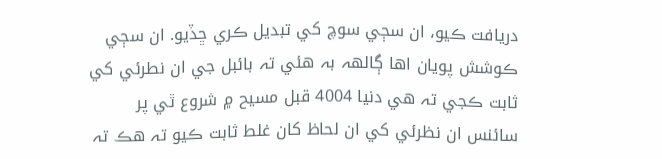دريافت ڪيو، ان سڄي سوچ کي تبديل ڪري ڇڏيو. ان سڄي ڪوشش پويان اها ڳالھہ بہ هئي تہ بائبل جي ان نطرئي کي ثابت ڪجي تہ هي دنيا 4004 قبل مسيح ۾ شروع ٿي پر سائنس ان نظرئي کي ان لحاظ کان غلط ثابت ڪيو تہ هڪ تہ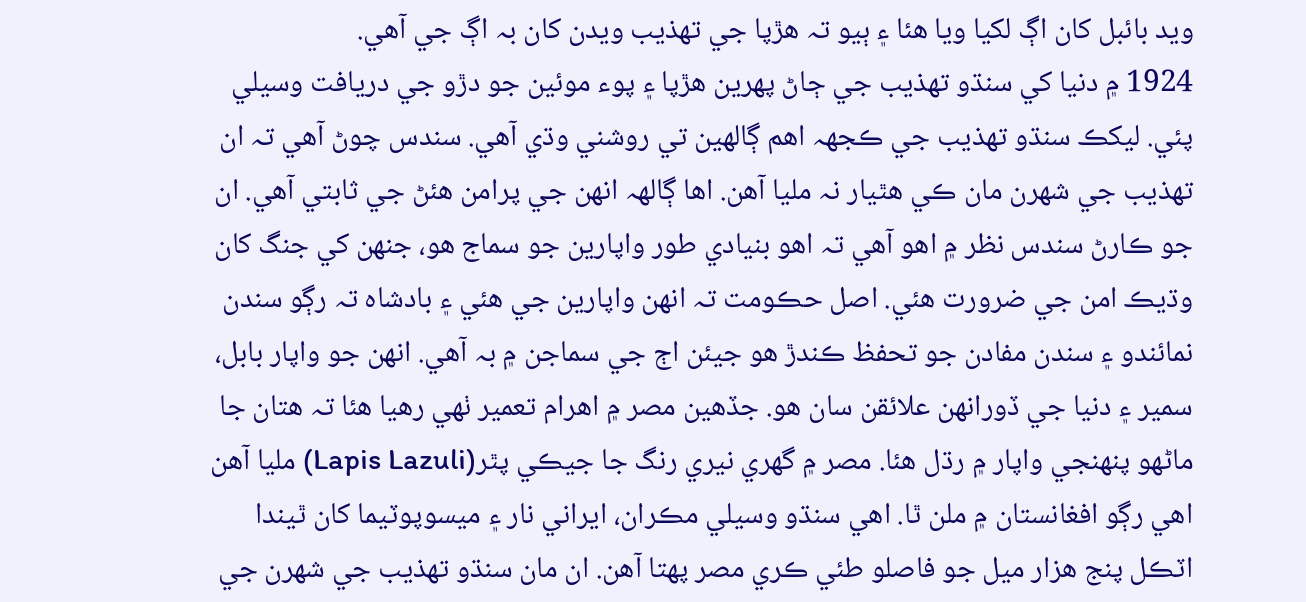ويد بائبل کان اڳ لکيا ويا هئا ۽ ٻيو تہ هڙپا جي تھذيب ويدن کان بہ اڳ جي آهي.
1924 ۾ دنيا کي سنڌو تھذيب جي ڄاڻ پھرين هڙپا ۽ پوء موئين جو دڙو جي دريافت وسيلي پئي. ليکڪ سنڌو تھذيب جي ڪجهہ اهم ڳالھين تي روشني وڌي آهي. سندس چوڻ آهي تہ ان تھذيب جي شھرن مان ڪي هٿيار نہ مليا آهن. اها ڳالھہ انھن جي پرامن هئڻ جي ثابتي آهي. ان جو ڪارڻ سندس نظر ۾ اهو آهي تہ اهو بنيادي طور واپارين جو سماج هو، جنھن کي جنگ کان وڌيڪ امن جي ضرورت هئي. اصل حڪومت تہ انھن واپارين جي هئي ۽ بادشاه تہ رڳو سندن نمائندو ۽ سندن مفادن جو تحفظ ڪندڙ هو جيئن اڄ جي سماجن ۾ بہ آهي. انھن جو واپار بابل، سمير ۽ دنيا جي ڏورانھن علائقن سان هو. جڏهين مصر ۾ اهرام تعمير ٺھي رهيا هئا تہ هتان جا ماڻھو پنھنجي واپار ۾ رڌل هئا. مصر ۾ گهري نيري رنگ جا جيڪي پٿر(Lapis Lazuli) مليا آهن اهي رڳو افغانستان ۾ ملن ٿا. اهي سنڌو وسيلي مڪران، ايراني نار ۽ ميسوپوٽيما کان ٿيندا اٽڪل پنج هزار ميل جو فاصلو طئي ڪري مصر پھتا آهن. ان مان سنڌو تھذيب جي شھرن جي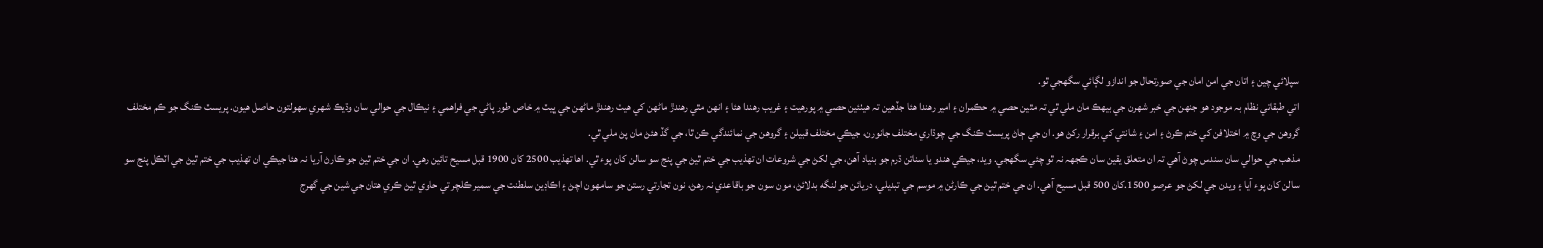سپلائي چين ۽ اتان جي امن امان جي صورتحال جو اندازو لڳائي سگهجي ٿو.
اتي طبقاتي نظام بہ موجود هو جنھن جي خبر شھرن جي بيھڪ مان ملي ٿي تہ مٿين حصي ۾ حڪمران ۽ امير رهندا هئا جڏهين تہ هيٺئين حصي ۾ پورهيت ۽ غريب رهندا هئا ۽ انھن مٿي رهندڙ ماڻھن کي هيٺ رهندڙ ماڻھن جي ڀيٽ ۾ خاص طور پاڻي جي فراهمي ۽ نيڪال جي حوالي سان وڌيڪ شھري سھولتون حاصل هيون. پريسٽ ڪنگ جو ڪم مختلف گروهن جي وچ ۾ اختلافن کي ختم ڪرڻ ۽ امن ۽ شانتي کي برقرار رکڻ هو. ان جي ڄاڻ پريسٽ ڪنگ جي چوڌاري مختلف جانورن، جيڪي مختلف قبيلن ۽ گروهن جي نمائندگي ڪن ٿا، جي گڏ هئڻ مان پڻ ملي ٿي.
مذهب جي حوالي سان سندس چوڻ آهي تہ ان متعلق يقين سان ڪجهہ نہ ٿو چئي سگهجي. ويد، جيڪي هندو يا سناتن ڌرم جو بنياد آهن، جي لکڻ جي شروعات ان تھذيب جي ختم ٿيڻ جي پنج سو سالن کان پوء ٿي. اها تھذيب 2500 کان 1900 قبل مسيح تائين رهي. ان جي ختم ٿيڻ جو ڪارڻ آريا نہ هئا جيڪي ان تھذيب جي ختم ٿيڻ جي اٽڪل پنج سو سالن کان پوء آيا ۽ ويدن جي لکڻ جو عرصو 1500.کان 500 قبل مسيح آهي. ان جي ختم ٿيڻ جي ڪارڻن ۾ موسم جي تبديلي، دريائن جو لنگه بدلائڻ، مون سون جو باقاعدي نہ رهڻ، نون تجارتي رستن جو سامھون اچڻ ۽ اڪاڊين سلطنت جي سمير ڪلچر تي حاوي ٿيڻ ڪري هتان جي شين جي گهرج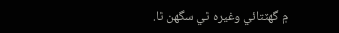۾ گهٽتائي وغيرہ ٿي سگهن ٿا.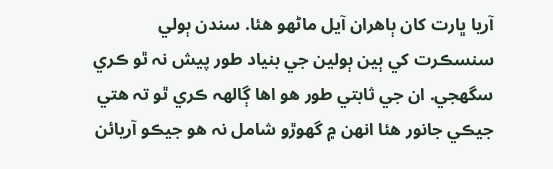آريا ڀارت کان ٻاهران آيل ماڻھو هئا. سندن ٻولي سنسڪرت کي ٻين ٻولين جي بنياد طور پيش نہ ٿو ڪري سگهجي. ان جي ثابتي طور هو اها ڳالھہ ڪري ٿو تہ هتي جيڪي جانور هئا انھن ۾ گهوڙو شامل نہ هو جيڪو آريائن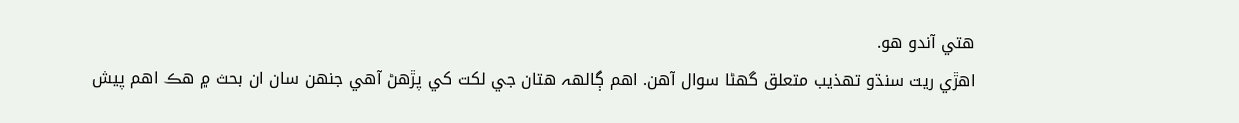هتي آندو هو.
اهڙي ريت سنڌو تھذيب متعلق گهڻا سوال آهن. اهم ڳالھہ هتان جي لکت کي پڙهڻ آهي جنھن سان ان بحث ۾ هڪ اهم پيش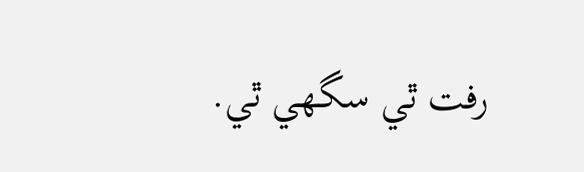رفت ٿي سگهي ٿي.